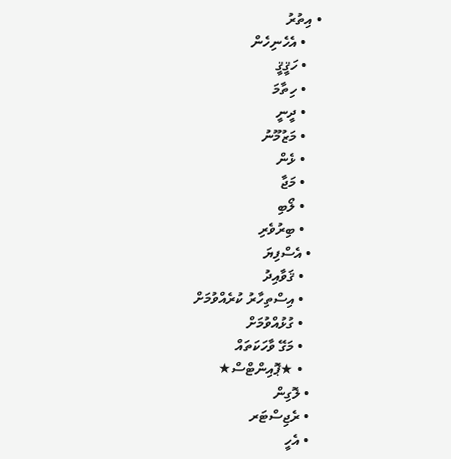• އިތުރު
    • އެހެނިހެން
    • ހަޤީޤީ
    • ހިތާމަ
    • ދީނީ
    • މަޒުމޫނު
    • ޅެން
    • މަޖާ
    • ލޯބި
    • ބިރުވެރި
  • އެސްފިޔަ
    • ޤަވާއިދު
    • އިސްތިހާރު ކުރެއްވުމަށް
    • ގުޅުއްވުމަށް
    • މަގޭ ވާހަކަތައް
    • ★ޕޮއިންޓްސް★
  • ލޮގިން
  • ރެޖިސްޓަރ
  • އެހީ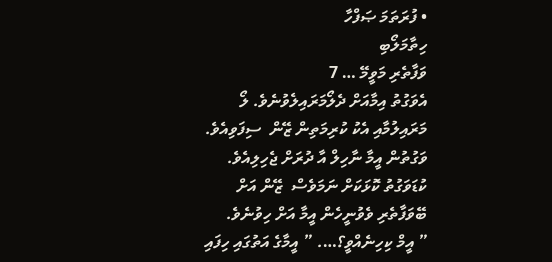• ފުރަތަމަ ޞަފްހާ
ހިތާމަލޯބި
ވަފާތެރި މަވީމޭ … 7
އެވަގުތު އިމާއަށް ދެލޯމަރައިލެވުނެވެ. ލޯ މަރައިލުމާއި އެކު ކުރިމަތިން ޒޭން  ސިފަވިއެވެ. ވަގުތުން އީމާ ނާހިލް އާ ދުރަށް ޖެހިލިއެވެ. ކުޑަވަގުތު ކޮޅަކަށް ނަމަވެސް  ޒޭން އަށް ބޭވަފާތެރި ވެވުނީހެން އީމާ އަށް ހިވުނެވެ.
” އީމް ކިހިނެއްވީ؟…. ” އީމާގެ އަތުގައި ހިފައި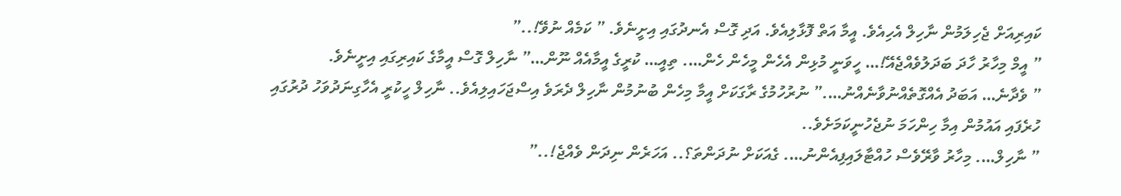ކައިރިއަށް ޖެހިލަމުން ނާހިލް އެހިއެވެ. އީމާ އަތް ފޮޅާލިއެވެ. އަދި ގޮސް އެނދުގައި އިށީނެވެ. ” ކަމެއް ނުވޭ!..”
” އީމް މިހާރު ހާދަ ބަދަލުވެއްޖެއޭ!… ހީވަނީ މުޅިން އެހެން މީހެން ހެން…. ތިއީ… ކުރީގެ އީމާއެއް ނޫން…” ނާހިލް ގޮސް އީމާގެ ކައިރިގައި އިށީނެވެ.
” ވެދާނެ… އަބަދު އެއްގޮތެއްނުވާނެއްނު….” ނުރުހުމުގެ ރާގަކަށް އީމާ މިހެން ބުނުމުން ނާހިލް ދެރަވެ އިސްޖަހައިލިއެވެ.. ނާހިލް ހީކުރީ އެހާގިނަދުވަހު ދުރުގައި ހުރެފައި އައުމުން އިމާ ހިންހަމަ ނުޖެހުނީކަމަށެވެ..
” ނާހިލް…. މިހާރު ވާރޭވެސް ހުއްޓާލައިފިއެންނު…. ގެއަކަށް ނުދަންތަ؟.. އަހަރެން ނިދަން ވެއްޖެ!..”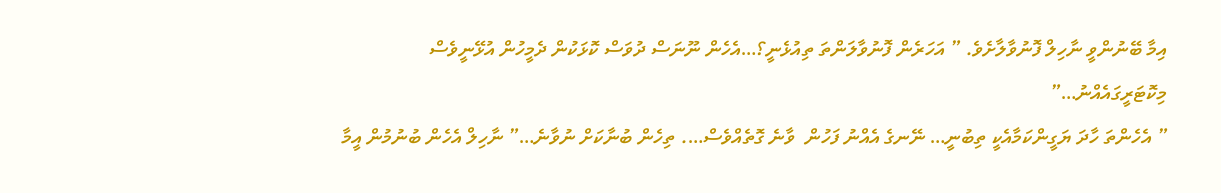އިމާ ބޭނުންވީ ނާހިލް ފޮނުވާލާށެވެ. ” އަހަރެން ފޮނުވާލަންތަ ތިއުޅެނީ؟…އެހެން ނޫނަސް ދުވަސް ކޮޅަކުން ދެމީހުން އުޅޭނީވެސް މިކޮޓަރީގައެއްނު…”
” އެހެންތަ ހާދަ ޔަގީންކަމާއެކީ ތިބުނީ… ނޭނގެ އެއްނު ފަހުން  ވާނެ ގޮތެއްވެސް…. ތިހެން ބުނާކަށް ނުވާނެ…” ނާހިލް އެހެން ބުނުމުން އީމާ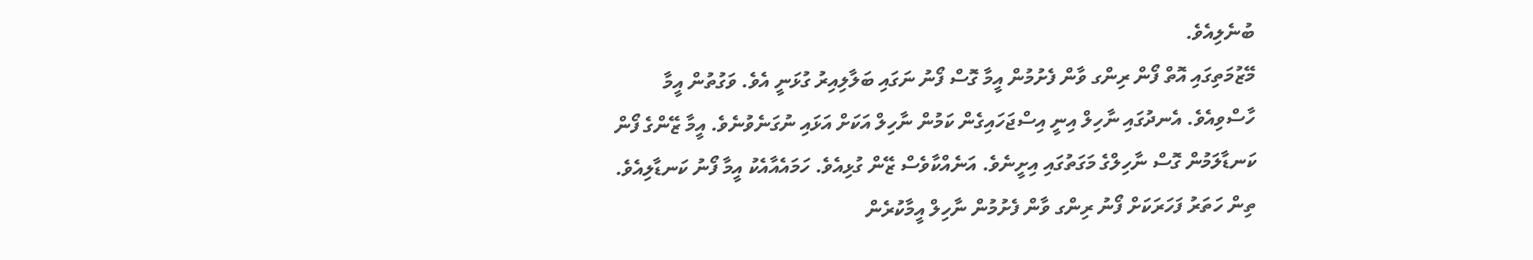ބުނެލިއެވެ.
މޭޒުމަތިގައި އޮތް ފޯން ރިންގ ވާން ފެށުމުން އީމާ ގޮސް ފޯނު ނަގައި ބަލާލިއިރު ގުޅަނީ އެވެ. ވަގުތުން އީމާ ހާސްވިއެވެ. އެނދުގައި ނާހިލް އިނީ އިސްޖަހައިގެން ކަމުން ނާހިލް އަކަށް އަޅައި ނުގަނެވުނެވެ. އީމާ ޒޭންގެ ފޯން ކަނޑާލަމުން ގޮސް ނާހިލްގެ މަގަތުގައި އިށީނެވެ. އަނެއްކާވެސް ޒޭން ގުޅިއެވެ. ހަމައެއާއެކު އީމާ ފޯނު ކަނޑާލިއެވެ. ތިން ހަތަރު ފަހަރަކަށް ފޯނު ރިންގ ވާން ފެށުމުން ނާހިލް އީމާކުރެން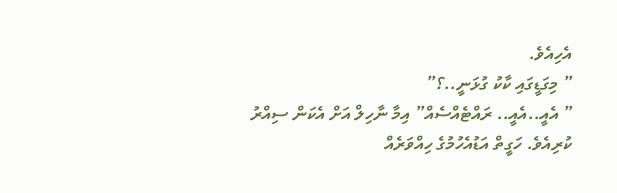އެހިއެވެ.
” މިގަޑީގައި ކާކު ގުޅަނީ..؟”
” އެއީ..އެއީ.. ރައްޓެއްސެއް” އިމާ ނާހިލް އަށް އެކަން ސިއްރު ކުރިއެވެ. ހަގީތް އަޑުއެހުމުގެ ހިއްވަރެއް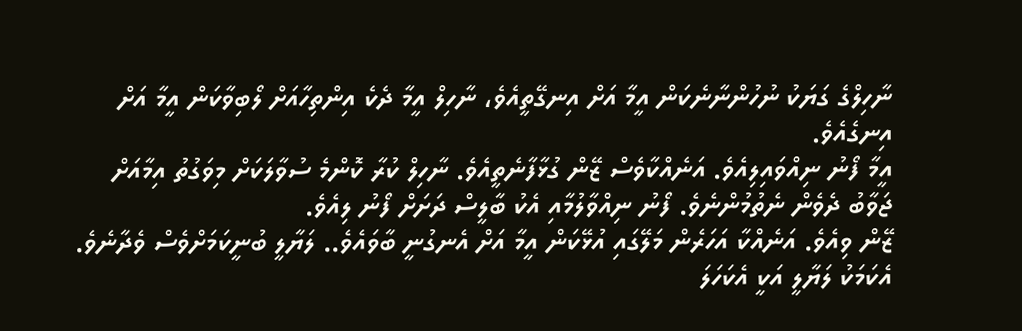ނާހިލްގެ ގަޔަކު ނުހުންނާނެކަން އީމާ އަށް އިނގޭތީއެވެ، ނާހިލް އީމާ ދެކެ އިންތިހާއަށް ލޯބިވާކަން އީމާ އަށް އިނގެއެވެ.
އީމާ ފޯނު ނިއްވައިލިއެވެ. އަނެއްކާވެސް ޒޭން ގުޅާފާނެތީއެވެ. ނާހިލް ކުރާ ކޮންމެ ސުވާލަކަށް މިވަގުތު އިމާއަށް ޖަވާބު ދެވެން ނެތުމުންނެވެ. ފޯނު ނިއްވާލުމާއި އެކު ބާލީސް ދަށަށް ފޯނު ލިއެވެ.
ޒޭން ވިއެވެ. އަނެއްކާ އަހަރެން މަލޭގައި އުޅޭކަން އީމާ އަށް އެނގުނީ ބާވައެވެ.. ލަޔާލީ ބުނީކަމަށްވެސް ވެދާނެވެ. އެކަމަކު ލަޔާލީ އަކީ އެކަހަލަ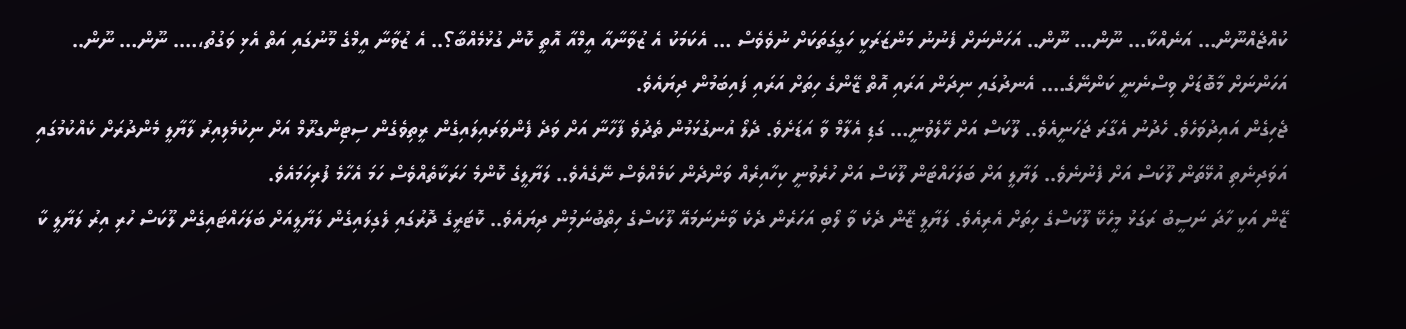ކުއްޖެއްނޫން… އަނެއްކާ… ނޫން… ނޫން.. އަހަންނަށް ފެނުނު މަންޒަރަކީ ހަގީގަތަކަށް ނުވެވެސް … އެކަމަކު އެ ޒުވާނާއާ އީމްއާ އޮތީ ކޮން ގުޅުމެއްބާ؟.. އެ ޒުވާނާ އީމްގެ މޫނުގައި އަތް އެޅި ވަގުތު،…. ނޫން… ނޫން.. އަހަންނަށް މާބޮޑަށް ވިސްނެނީ ކަންނޭގެ…. އެނދުގައި ނިދަން އަރައި އޮތް ޒޭންގެ ހިތަށް އަރައި ފައިބަމުން ދިޔައެވެ.
ޖެހިގެން އައިދުވަހެވެ. ހެދުނު އެގާރަ ޖަހަނީއެވެ.. ލޫކަސް އަށް ހޭލެވުނީ… ގަޑި އެލާމް ވާ އަޑަށެވެ. ދެލޯ އުނގުޅަމުން ތެދުވެ ފާހާނާ އަށް ވަދެ ފެންވަރައިލައިގެން ރީތިވެގެން ސިޓިންގރޫމް އަށް ނިކުމެލިއިރު ލާޔާލީ މެންދުރަށް ކެއްކުމުގައި އަވަދިނެތި އުޅޭތަން ލޫކަސް އަށް ފެނުނެވެ.. ލަޔާލީ އަށް ބަލަހައްޓަން ލޫކަސް އަށް ހުރެވުނީ ކިހާއިރެއް ވަންދެން ކަމެއްވެސް ނޭގެއެވެ.. ލަޔާލީގެ ކޮންމެ ހަރަކާތެއްވެސް ހަމަ އެހާމެ ފުރިހަމައެވެ.
ޒޭން އަކީ ހާދަ ނަސީބު ރަގަޅު މީހެކޭ ލޫކަސްގެ ހިތަށް އެރިއެވެ. ލަޔާލީ ޒޭން ދެކެ ވާ ލޯބި އަހަރެން ދެކެ ވާނެނަމައޭ ލޫކަސްގެ ހިތްބުނަމުިން ދިޔައެވެ.. ކޮޓަރީގެ ދޮރުގައި ލެގިލައިގެން ލަޔާލީއަށް ބަލަހައްޓައިގެން ލޫކަސް ހުރި އިރު ލަޔާލީ ކާ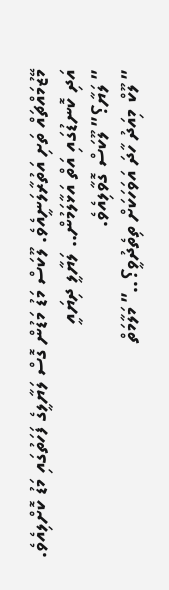މޭޒުމައްޗައް ތަށި އަތުރާލަނީއެވެ. ލޫކަސް މަޑު މަޑުން ގޮސް ލަޔާލީގެ ފަހަތުގައި މަޑު ކޮށްލިއެވެ. އަދި ކޮނޑުގައި އަތް އަޅާލަމުން.. ލަޔާލީ ދިޔައީ
” ލަޔާ؟” ލޫކަސް ގޮވާލިއެވެ.
” ލޫކް މިއަދު ހާދަ އަވަހަކަށް ތިތެދުވީ؟..” މަލާމަތް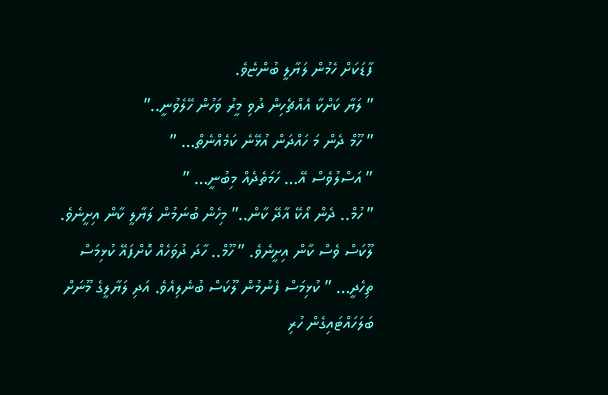ފާޑަކަށް ހެމުން ލަޔާލީ ބުންޏެވެ.
” ލަޔާ ކަށްކާ އެއްޗެހިން ދުވި މީރު ވަހުން ހޭލެވުނީ..”
” ހޫމް ދެން މަ ހައްދަން އުޅޭނެ ކަމެއްނެތް… ”
” އަސްލުވެސް އޭ… ހަމަތެދެއް މިބުނީ… ”
” ހުމް.. ދެން އޯކޭ އާދޭ ކާން..” މިހެން ބުނަމުން ލަޔާލީ ކާން އިށީނެވެ. ލޫކަސް ވެސް ކާން އިށީނެވެ. ” ހޫމް.. ހާދަ ދުވަހެއް ކޮށްފައޭ ކުޅިމަސް ތިހެދީ… ” ކުޅިމަސް ފެނުމުން ލޫކަސް ބުނެލިއެވެ. އަދި ލަޔާލީގެ މޫނަށް ބަލަހައްޓައިގެން ހުރި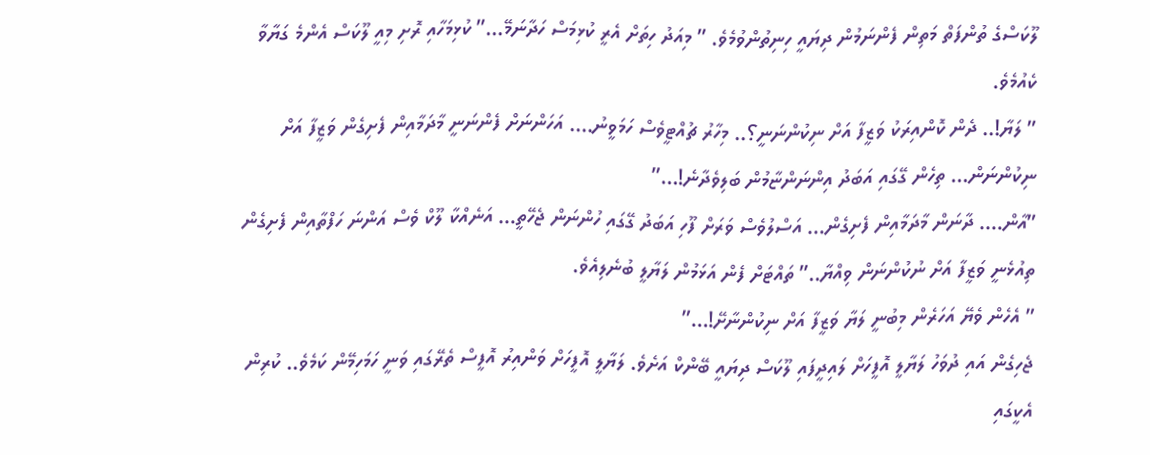ލޫކަސްގެ ތުންފަތް މަތިން ފެންނަމުން ދިޔައީ ހިނިތުންވުމެވެ. ” މިއަދު ހިތަށް އެރީ ކުޅިމަސް ހަދާނަމޭ…” ކުޅިމަހާއި ރޮށި މިއީ ލޫކަސް އެންމެ ގަޔާވާ ކެއުމެވެ.
” ލަޔާ!.. ދެން ކޮންއިރަކު ވަޒީފާ އަށް ނިކުންނަނީ؟.. މިހާރު ޗުއްޓީވެސް ހަމަވީނު…. އަހަންނަށް ފެންނަނީ މާދަމާއިން ފެށިގެން ވަޒީފާ އަށް ނިކުންނަން… ތިހެން ގޭގައި އަބަދު އިންނަންޏާމުން ބަލިވެދާނެ!…”
”އާން…. ދާނަން މާދަމާއިން ފެށިގެން… އަސްލުވެސް ވަރަށް ފޫހި އަބަދު ގޭގައި ހުންނަން ޖެހޭތީ… އަނެއްކާ ލޫކް ވެސް އަންނަ ހަފްތާއިން ފެށިގެން ތިއުޅެނީ ވަޒީފާ އަށް ނުކުންނަން ވިއްޔާ..” ތައްޓަށް ފެން އަޅަމުން ލަޔާލީ ބުނެލިއެވެ.
” އެހެން ވެޔޭ އަހަރެން މިބުނީ ލަޔާ ވަޒީފާ އަށް ނިކުންނާށޭ!…”
ޖެހިގެން އައި ދުވަހު ލަޔާލީ އޮފީހަށް ލައިދީފައި ލޫކަސް ދިޔައީ ބޭންކް އަށެވެ. ލަޔާލީ އޮފީހަށް ވަންއިރު އޮފީސް ތެރޭގައި ވަނީ ހަމަހިމޭން ކަމެވެ.. ކުރިން އެކީގައި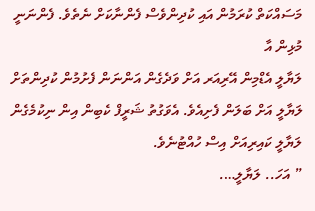މަސައްކަތް ކުރަމުން އައި ކުދިންވެސް ފެންނާކަށް ނެތެވެ. ފެންނަނީ މުޅިން އާ
ލަޔާލީ އެޑްމިން އޭރިއަރ އަށް ވަދެގެން އަންނަން ފެށުމުން ކުދިންތަށް ލަޔާލީ އަށް ބަލަން ފެށިއެވެ. އެވަގުތު ޝަރީފް ކެބިން އިން ނިކުމެގެން ލަޔާލީ ކައިރިއަށް އިސް ހުއްޓުނެވެ.
” އަހަ.. ލަޔާލީ….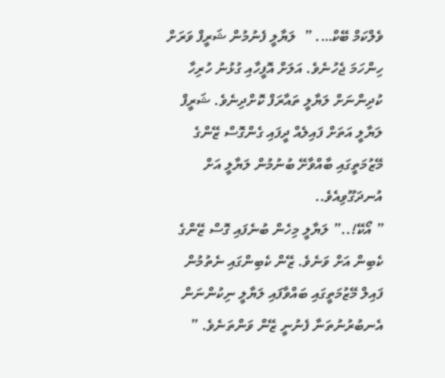ވެލްކަމް ބޭކް…. ”  ލަޔާލީ ފެނުމުން ޝަރީފް ވަރަށް ހިންހަމަ ޖެހުނެވެ. އަލަށް އޮފީހާއި ގުޅުނު ހުރިހާ ކުދިންނަށް ލަޔާލީ ތައާރަފް ކޮށްދިނެވެ. ޝަރީފް ލަޔާލީ އަތަށް ފައިލެއް ދީފައި ގެންގޮސް ޒޭންގެ މޭޒުމަތީގައި ބާއްވާށޭ ބުނުމުން ލަޔާލީ އަށް އުނދަގޫވިއެވެ..
” އޯކޭ!..” ލަޔާލީ މިހެން ބުނެފައި ގޮސް ޒޭންގެ ކެބިން އަށް ވަނެވެ. ޒޭން ކެބިންގައި ނެތުމުން ފައިލް މޭޒުމަތީގައި ބައްވާފައި ލަޔާލީ ނިކުންނަން އެނބުރުނުތަނާ ފެނުނީ ޒޭން ވަންތަނެވެ. ”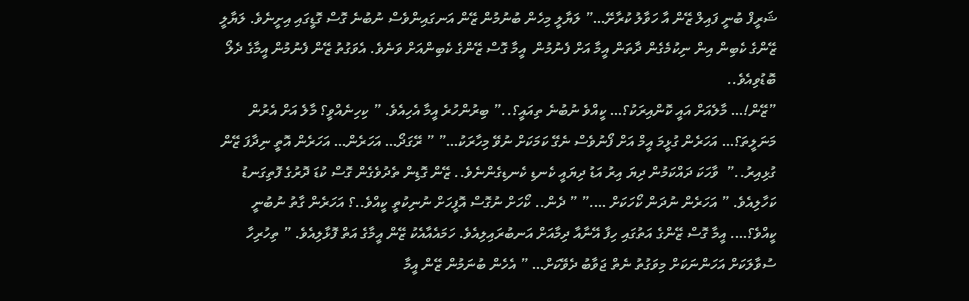ޝަރީފް ބުނީ ފައިލް ޒޭން އާ ހަވާލު ކުރާށޭ…” ލަޔާލީ މިހެން ބުނުމުން ޒޭން އަނގައިންވެސް ނުބުނެ ގޮސް ގޮޑީގައި އިށީނެވެ. ލަޔާލީ ޒޭންގެ ކެބިން އިން ނިކުމެގެން ދާތަން އީމާ އަށް ފެނުމުން  އީމާ ގޮސް ޒޭންގެ ކެބިންއަށް ވަނެވެ. އެވަގުތު ޒޭން ފެނުމުން އީމާގެ ދެލޯ ބޮޑުވިއެވެ..
”ޒޭން!… މާލެއަށް އައީ ކޮންއިރަކު؟… ކީއްވެ ނުބުނެ ތިއައީ؟..” ބިރުންހުރެ އީމާ އެހިއެވެ. ” ކިހިނެއްވީ؟ މާލެ އަށް އެރުން މަނަލީތަ؟… އަހަރެން ގުޅީމަ އީމް އަށް ފޯނުވެސް ނެގޭ ކަމަކަށް ނުވޭ މިހާރަކު…” ” ރޭގަދޯ… އަހަރެން… އަހަރެން އޮތީ ނިދާފަ ޒޭން ގުޅިއިރު..”  ވާހަކަ ދައްކަމުން ދިޔަ އިރު އަޑު ދިޔައީ ކެނޑި ކެނޑިގެންނެވެ.. ޒޭން ގޮޑިން ތެދުވެގެން ގޮސް ކުޑަ ދޮރުގެ ފޮތިގަނޑު ކަހާލިއެވެ. ” އަހަރެން ނުދަން ކޯހަކަށް ….” ” ދެން.. ކޯހަށް ނުގޮސް އޮފީހަށް ނުނިކުތީ ކީއްވެ..؟ އަހަރެން ގާތު ނުބުނީ ކީއްވެ؟…. އީމާ ގޮސް ޒޭންގެ އަތުގައި ހިފާ އޭނާއާ ދިމާއަށް އަނބުރައިލިއެވެ. ހަމައެއާއެކު ޒޭން އީމާގެ އަތް ފޮޅާލިއެވެ. ” ތިހުރިހާ ސުވާލަކަށް އަހަންނަކަށް މިވަގުތު ނެތް ޖަވާބު ދެވޭކަށް… ” އެހެން ބުނަމުން ޒޭން އީމާ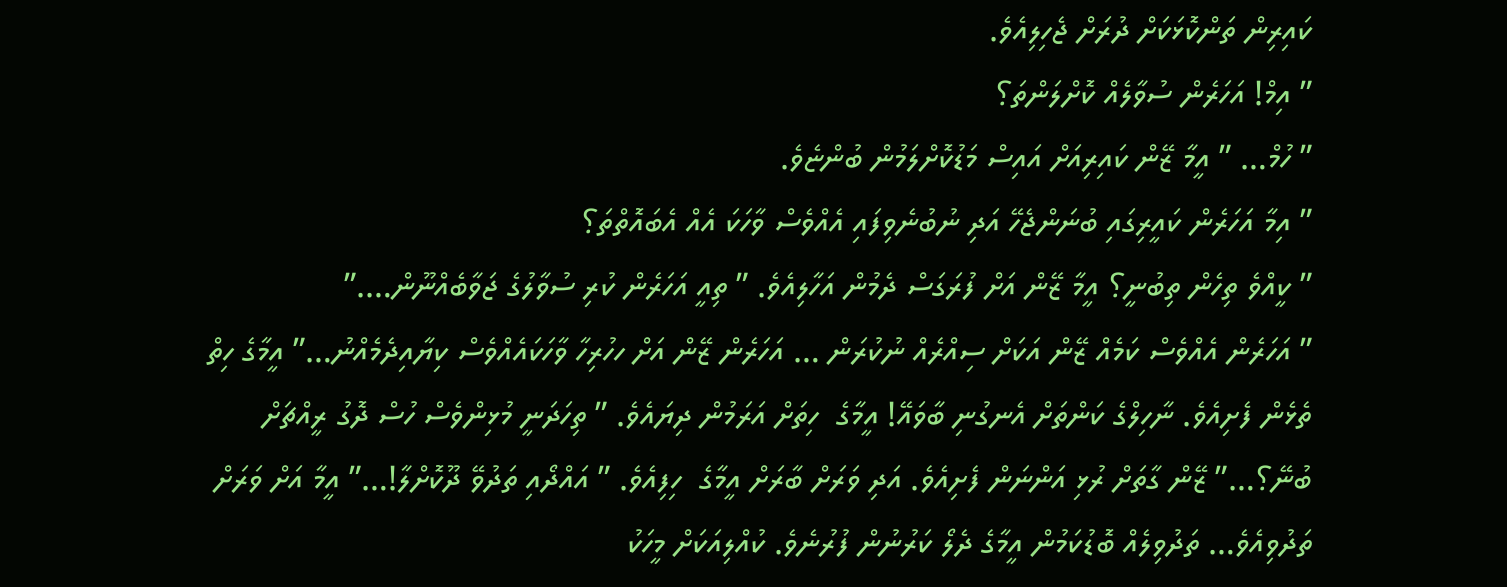ކައިރިން ތަންކޮޅަކަށް ދުރަށް ޖެހިލިއެވެ.
” އިމް! އަހަރެން ސުވާލެއް ކޮށްލަންތަ؟
” ހުމް… ” އީމާ ޒޭން ކައިރިއަށް އައިސް މަޑުކޮށްލަމުން ބުންޏެވެ.
” އިމާ އަހަރެން ކައީރިގައި ބުނަންޖެހޭ އަދި ނުބުނެވިފައި އެއްވެސް ވާހަކަ އެއް އެބައޮތްތަ؟
” ކީއްވެ ތިހެން ތިބުނީ؟ އީމާ ޒޭން އަށް ފުރަގަސް ދެމުން އަހާލިއެވެ. ” ތިއީ އަހަރެން ކުރި ސުވާލުގެ ޖަވާބެއްނޫން….”
” އަހަރެން އެއްވެސް ކަމެއް ޒޭން އަކަށް ސިއްރެއް ނުކުރަން … އަހަރެން ޒޭން އަށް ހހުރިހާ ވާހަކައެއްވެސް ކިޔާއިދެމެއްނު…” އީމާގެ ހިތް ތެޅެން ފެށިއެވެ. ނާހިލްގެ ކަންތަށް އެނގުނި ބާވައޭ! އީމާގެ  ހިތަށް އަރަމުން ދިޔައެވެ. ” ތިހަދަނީ މުޅިންވެސް ހުސް ދޮގު ރީއްޗަށް ބުނޭ؟…” ޒޭން ގާތަށް ރުޅި އަންނަން ފެށިއެވެ. އަދި ވަރަށް ބާރަށް އީމާގެ  ހިފިއެވެ. ” އައްދޯއި ތަދުވޭ ދޫކޮށްލާ!…” އީމާ އަށް ވަރަށް ތަދުވިއެވެ… ތަދުވިލެއް ބޮޑުކަމުން އީމާގެ ދެލޯ ކަރުނުން ފުރުނެވެ. ކުއްލިއަކަށް މީހަކު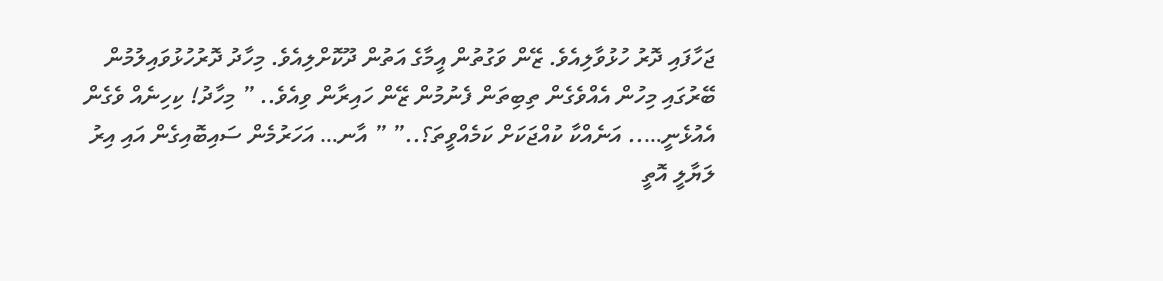ޖަހާފައި ދޮރު ހުޅުވާލިއެވެ. ޒޭން ވަގުތުން އީމާގެ އަތުން ދޫކޮށްލިއެވެ. މިހާދު ދޮރުހުޅުވައިލުމުން ބޭރުގައި މިހުން އެއްވެގެން ތިބިތަން ފެނުމުން ޒޭން ހައިރާން ވިއެވެ.. ” މިހާދު! ކިހިނެއް ވެގެން އެއުޅެނީ….. އަނެއްކާ ކުއްޖަކަށް ކަމެއްވީތަ؟..” ” އާނ… އަހަރުމެން ސައިބޮއިގެން އައި އިރު ލަޔާލީ އޮތީ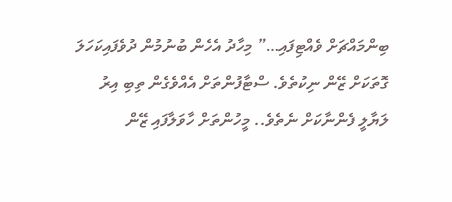ބިންމައްޗަށް ވެއްޓިފައި…” މިހާދު އެހެން ބުނުމުން ދުވެފައިކަހަލަ ގޮތަކަށް ޒޭން ނިކުތެވެ. ސްޓާފުންތަށް އެއްވެގެން ތިބި އިރު ލަޔާލީ ފެންނާކަށް ނެތެވެ.. މީހުންތަށް ހާވަލާފައި ޒޭން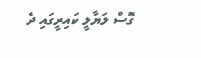ގޮސް ލަޔާލީ ކައިރީގައި ދެ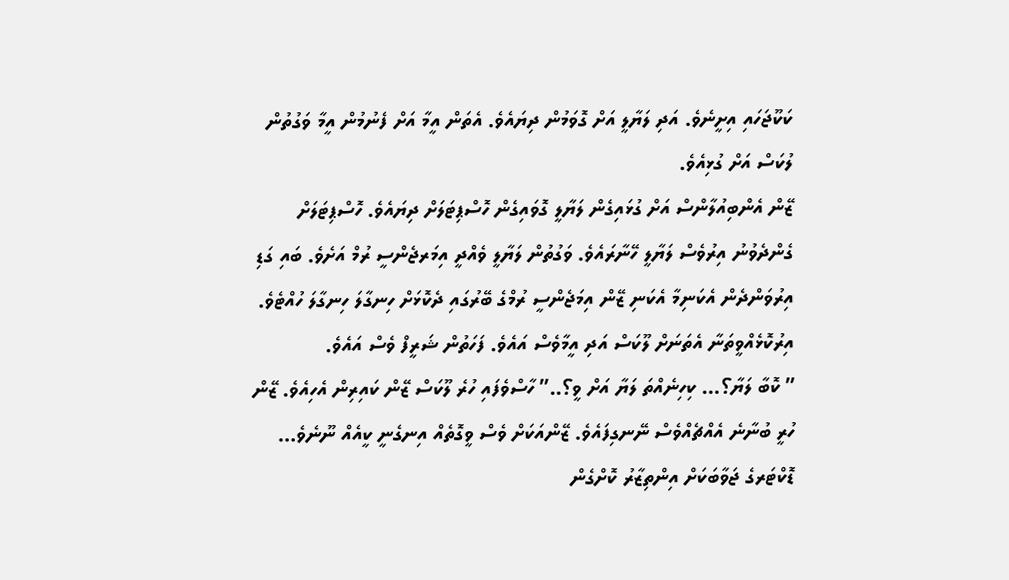ކަކޫޖަހައި އިށީނެވެ. އަދި ލަޔާލީ އަށް ގޮވަމުން ދިޔައެވެ. އެތަން އީމާ އަށް ފެނުމުން އީމާ ވަގުތުން ލުކަސް އަށް ގުޅިއެވެ.
ޒޭން އެންބިއުލާންސް އަށް ގުޅައިގެން ލަޔާލީ ގޮވައިގެން ހޮސްޕިޓަލަށް ދިޔައެވެ. ހޮސްޕިޓަލަށް ގެންދެވުނު އިރުވެސް ލަޔާލީ ހޭނާރައެވެ. ވަގުތުން ލަޔާލީ ވެއްދީ އިމަރޖެންސީ ރުމް އަށެވެ. ބައި ގަޑި އިރުވަންދެން އެކަނިމާ އެކަނި ޒޭން އިމަޖެންސީ ރުމްގެ ބޭރުގައި ދެކޮޅަށް ހިނގާލަ ހިނގާލަ ހުއްޓެވެ. އިރުކޮޅެއްވީތަނާ އެތަނަށް ލޫކަސް އަދި އީމާވެސް އައެވެ. ފަހަތުން ޝަރީފް ވެސް އައެވެ.
” ކޮބާ ލަޔާ؟… ކިހިނެއްތަ ލަޔާ އަށް ވީ؟..” ހާސްވެފައި ހުރެ ލޫކަސް ޒޭން ކައިރިން އެހިއެވެ. ޒޭން ހުރީ ބުނާނެ އެއްޗެއްވެސް ނޭނގިފައެވެ. ޒޭންއަކަށް ވެސް ވީގޮތެއް އިނގެނީ ކީއެއް ނޫނެވެ… ޑޮކްޓަރގެ ޖަވާބަކަށް އިންތިޒާރު ކޮށްގެން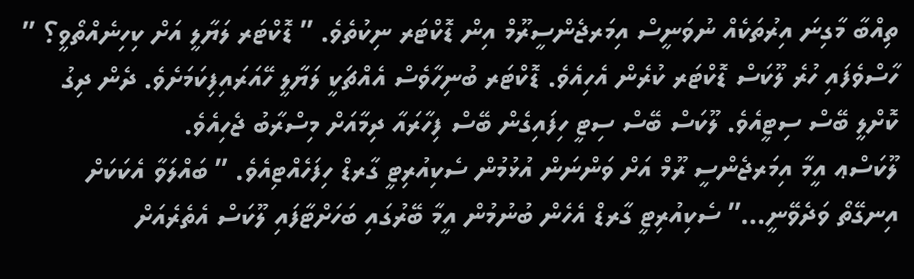ތިއްބާ މާގިނަ އިރުތަކެއް ނުވަނީސް އިމަރޖެންސީރޫމް އިން ޑޮކްޓަރ ނިކުތެވެ. ” ޑޮކްޓަރ ލަޔާލީ އަށް ކިހިނެއްތޯވީ؟ ” ހާސްވެފައި ހުރެ ލޫކަސް ޑޮކްޓަރ ކުރެން އެހިއެވެ. ޑޮކްޓަރ ބުނިހާވެސް އެއްޗަކީ ލަޔާލީ ހޭއަރައިފިކަމަށެވެ. ދެން ދިގު ކޮށްލީ ބޭސް ސިޓީއެވެ. ލޫކަސް ބޭސް ސިޓީ ހިފައިގެން ބޭސް ފިހާރައާ ދިމާއަށް މިސްރާބު ޖެހިއެވެ.
ލޫކަސްޢ އީމާ އިމަރޖެންސީ ރޫމް އަށް ވަންނަން އުޅުމުން ސެކިއުރިޓީ ގާރޑް ހިފަހެއްޓިއެވެ. ” ބައްލަވާ އެކަކަށް އިނގޭތޯ ވަދެވޭނީ…” ސެކިއުރިޓީ ގާރޑް އެހެން ބުނުމުން އީމާ ބޭރުގައި ބަހަށްޓާފައި ލޫކަސް އެތެރެއަށް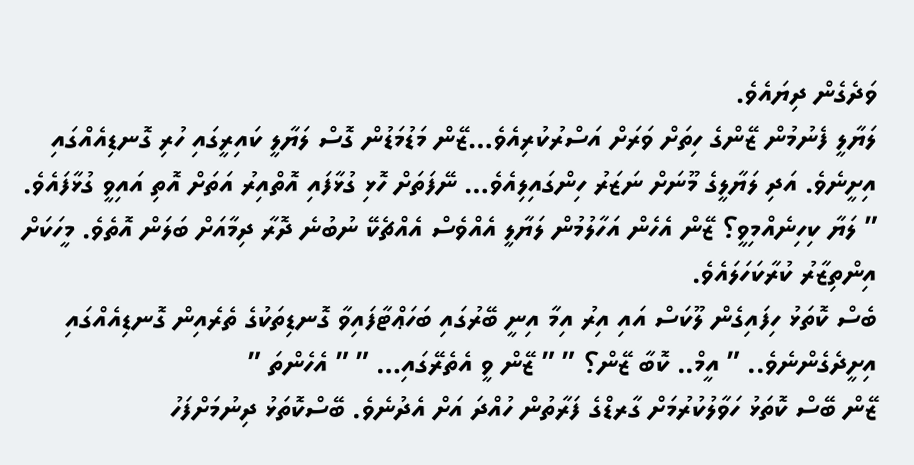ވަދެގެން ދިޔައެވެ.
ލަޔާލީ ފެނުމުން ޒޭންގެ ހިތަށް ވަރަށް އަސްރުކުރިއެވެ…ޒޭން މަޑުމަޑުން ގޮސް ލަޔާލީ ކައިރީގައި ހުރި ގޮނޑިއެއްގައި އިށީނެވެ. އަދި ލަޔާލީގެ މޫނަށް ނަޒަރު ހިންގައިލިއެވެ… ނޭފަތަށް ހޮޅި ގުޅާފައި އޮތްއިރު އަތަށް އޮތި އައިވީ ގުޅާފައެވެ. ” ލަޔާ ކިހިނެއްމިވީ؟ ޒޭން އެހެން އަހާލުމުން ލަޔާލީ އެއްވެސް އެއްޗެކޭ ނުބުނެ ދޮރާ ދިމާއަށް ބަލަން އޮތެވެ. މީހަކަށް އިންތިޒާރު ކުރާކަހަލައެވެ.
ބެސް ކޮތަޅު ހިފައިގެން ލޫކަސް އައި އިރު އިމާ އިނީ ބޭރުގައި ބަހަޢްޓާފައިވާ ގޮނޑިތަކުގެ ތެރެއިން ގޮނޑިއެއްގައި އިށީދެގެންނެވެ.. ” އީމް.. ކޮބާ ޒޭން؟ ” ” ޒޭން ވީ އެތެރޭގައި… ” ” އެހެންތަ ”
ޒޭން ބޭސް ކޮތަޅު ހަވާލުކުރުމަށް ގާރޑްގެ ފަރާތުން ހުއްދަ އަށް އެދުނެވެ. ބޭސްކޮތަޅު ދިނުމަށްފަހު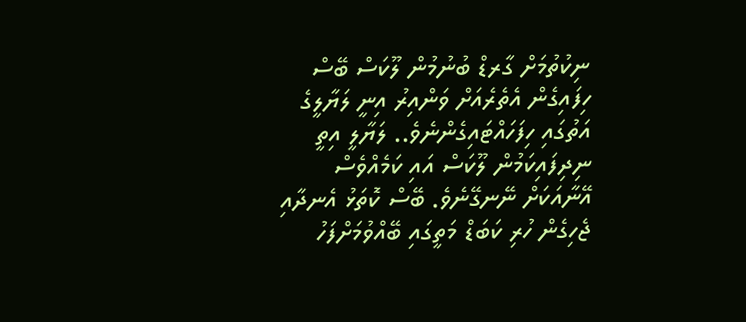ނިކުތުމަށް ގާރޑް ބުނުމުން ލޫކަސް ބޭސް ހިފައިގެން އެތެރެއަށް ވަންއިރު އިނީ ލަޔާލީގެ އަތުގައި ހިފަހައްޓައިގެންނެވެ.. ލަޔާލީ އިތީ ނިދިފައިކަމުން ލޫކަސް އައި ކަމެއްވެސް އޭނާއަކަށް ނޭނގޭނެވެ. ބޭސް ކޮތަޅު އެނދާއި ޖެހިގެން ހުރި ކަބަޑް މަތީގައި ބޭއްވުމަށްފަހު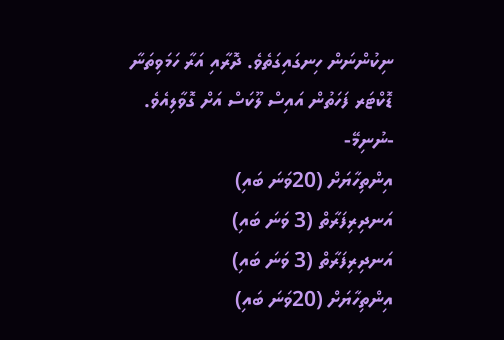ނިކުންނަން ހިނގައިގަތެވެ. ދޮރާއި އަރާ ހަމަވިތަނާ ޑޮކްޓަރ ފަހަތުން އައިސް ލޫކަސް އަށް ގޮވާލިއެވެ.
-ނުނިމޭ-
އިންތިހާޔަށް (20ވަނަ ބައި)
އަނދިރިފަރާތް (3 ވަނަ ބައި)
އަނދިރިފަރާތް (3 ވަނަ ބައި)
އިންތިހާޔަށް (20ވަނަ ބައި)